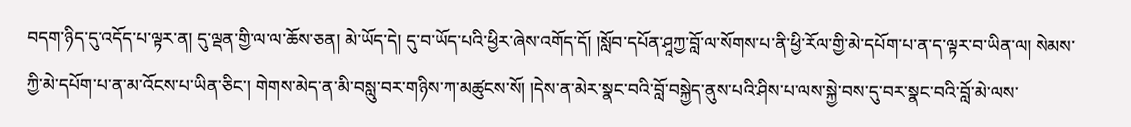བདག་ཉིད་དུ་འདོད་པ་ལྟར་ན། དུ་ལྡན་གྱི་ལ་ལ་ཆོས་ཅན། མེ་ཡོད་དེ། དུ་བ་ཡོད་པའི་ཕྱིར་ཞེས་འགོད་དོ། །སློབ་དཔོན་ཤཱཀྱ་བློ་ལ་སོགས་པ་ནི་ཕྱི་རོལ་གྱི་མེ་དཔོག་པ་ན་ད་ལྟར་བ་ཡིན་ལ། སེམས་ཀྱི་མེ་དཔོག་པ་ན་མ་འོངས་པ་ཡིན་ཅིང་། གེགས་མེད་ན་མི་བསླུ་བར་གཉིས་ཀ་མཚུངས་སོ། །དེས་ན་མེར་སྣང་བའི་བློ་བསྐྱེད་ནུས་པའི་ཤིས་པ་ལས་སྐྱེ་བས་དུ་བར་སྣང་བའི་བློ་མེ་ལས་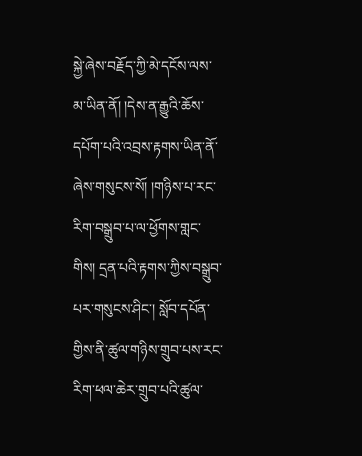སྐྱེ་ཞེས་བརྗོད་ཀྱི་མེ་དངོས་ལས་མ་ཡིན་ནོ། །དེས་ན་རྒྱུའི་ཆོས་དཔོག་པའི་འབྲས་རྟགས་ཡིན་ནོ་ཞེས་གསུངས་སོ། །གཉིས་པ་རང་རིག་བསྒྲུབ་པ་ལ་ཕྱོགས་གླང་གིས། དྲན་པའི་རྟགས་ཀྱིས་བསྒྲུབ་པར་གསུངས་ཤིང་། སློབ་དཔོན་གྱིས་ནི་ཚུལ་གཉིས་གྲུབ་པས་རང་རིག་ཕལ་ཆེར་གྲུབ་པའི་ཚུལ་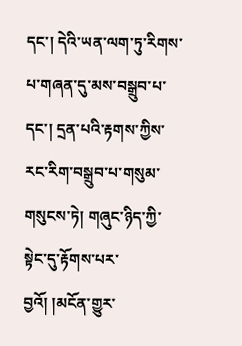དང་། དེའི་ཡན་ལག་ཏུ་རིགས་པ་གཞན་དུ་མས་བསྒྲུབ་པ་དང་། དྲན་པའི་རྟགས་ཀྱིས་རང་རིག་བསྒྲུབ་པ་གསུམ་གསུངས་ཏེ། གཞུང་ཉིད་ཀྱི་སྟེང་དུ་རྟོགས་པར་བྱའོ། །མངོན་གྱུར་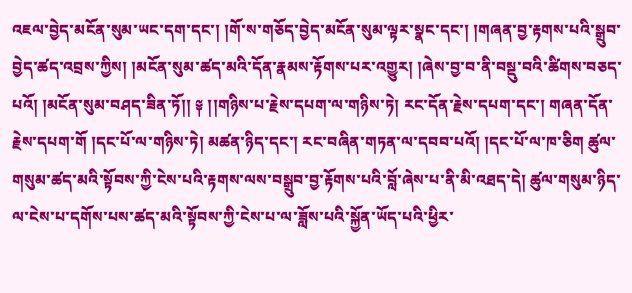འཇལ་བྱེད་མངོན་སུམ་ཡང་དག་དང་། །གོ་ས་གཅོད་བྱེད་མངོན་སུམ་ལྟར་སྣང་དང་། །གཞན་བྱ་རྟགས་པའི་སྒྲུབ་བྱེད་ཚད་འབྲས་ཀྱིས། །མངོན་སུམ་ཚད་མའི་དོན་རྣམས་རྟོགས་པར་འགྱུར། །ཞེས་བྱ་བ་ནི་བསྡུ་བའི་ཚིགས་བཅད་པའོ། །མངོན་སུམ་བཤད་ཟིན་ཏོ།། ༈ །།གཉིས་པ་རྗེས་དཔག་ལ་གཉིས་ཏེ། རང་དོན་རྗེས་དཔག་དང་། གཞན་དོན་རྗེས་དཔག་གོ །དང་པོ་ལ་གཉིས་ཏེ། མཚན་ཉིད་དང་། རང་བཞིན་གཏན་ལ་དབབ་པའོ། །དང་པོ་ལ་ཁ་ཅིག ཚུལ་གསུམ་ཚད་མའི་སྟོབས་ཀྱི་ངེས་པའི་རྟགས་ལས་བསྒྲུབ་བྱ་རྟོགས་པའི་བློ་ཞེས་པ་ནི་མི་འཐད་དེ། ཚུལ་གསུམ་ཉིད་ལ་ངེས་པ་དགོས་པས་ཚད་མའི་སྟོབས་ཀྱི་ངེས་པ་ལ་ཟློས་པའི་སྐྱོན་ཡོད་པའི་ཕྱིར་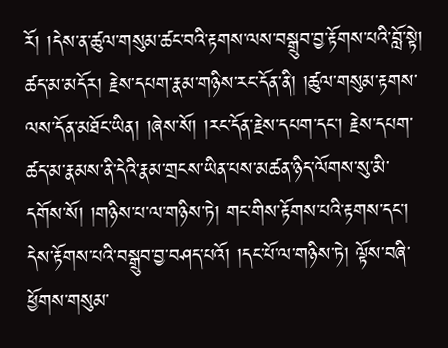རོ། །དེས་ན་ཚུལ་གསུམ་ཚང་བའི་རྟགས་ལས་བསྒྲུབ་བྱ་རྟོགས་པའི་བློ་སྟེ། ཚད་མ་མདོར། རྗེས་དཔག་རྣམ་གཉིས་རང་དོན་ནི། །ཚུལ་གསུམ་རྟགས་ལས་དོན་མཐོང་ཡིན། །ཞེས་སོ། །རང་དོན་རྗེས་དཔག་དང་། རྗེས་དཔག་ཚད་མ་རྣམས་ནི་དེའི་རྣམ་གྲངས་ཡིན་པས་མཚན་ཉིད་ལོགས་སུ་མི་དགོས་སོ། །གཉིས་པ་ལ་གཉིས་ཏེ། གང་གིས་རྟོགས་པའི་རྟགས་དང་། དེས་རྟོགས་པའི་བསྒྲུབ་བྱ་བཤད་པའོ། །དང་པོ་ལ་གཉིས་ཏེ། ལྟོས་བཞི་ཕྱོགས་གསུམ་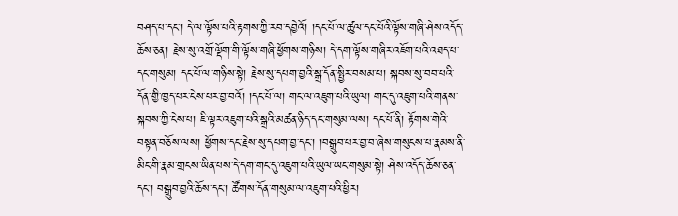བཤད་པ་དང་། དེ་ལ་ལྟོས་པའི་རྟགས་ཀྱི་རབ་དབྱེའོ། །དང་པོ་ལ་ཚུལ་དང་པོའི་ལྟོས་གཞི་ཤེས་འདོད་ཆོས་ཅན། རྗེས་སུ་འགྲོ་ལྡོག་གི་ལྟོས་གཞི་ཕྱོགས་གཉིས། དེ་དག་ལྟོས་གཞིར་འཇོག་པའི་འཐད་པ་དང་གསུམ། དང་པོ་ལ་གཉིས་སྟེ། རྗེས་སུ་དཔག་བྱའི་སྒྲ་དོན་སྤྱིར་བསམ་པ། སྐབས་སུ་བབ་པའི་དོན་གྱི་ཁྱད་པར་ངེས་པར་བྱ་བའོ། །དང་པོ་ལ། གང་ལ་འཇུག་པའི་ཡུལ། གང་དུ་འཇུག་པའི་གནས་སྐབས་ཀྱི་ངེས་པ། ཇི་ལྟར་འཇུག་པའི་སྒྲའི་མཚན་ཉིད་དང་གསུམ་ལས། དང་པོ་ནི། རྟོགས་གེའི་བསྟན་བཅོས་ལས། ཕྱོགས་དང་རྗེས་སུ་དཔག་བྱ་དང་། །བསྒྲུབ་པར་བྱ་བ་ཞེས་གསུངས་པ་རྣམས་ནི་མིང་གི་རྣམ་གྲངས་ཡིན་པས་དེ་དག་གང་དུ་འཇུག་པའི་ཡུལ་ཡང་གསུམ་སྟེ། ཤེས་འདོད་ཆོས་ཅན་དང་། བསྒྲུབ་བྱའི་ཆོས་དང་། ཚོགས་དོན་གསུམ་ལ་འཇུག་པའི་ཕྱིར།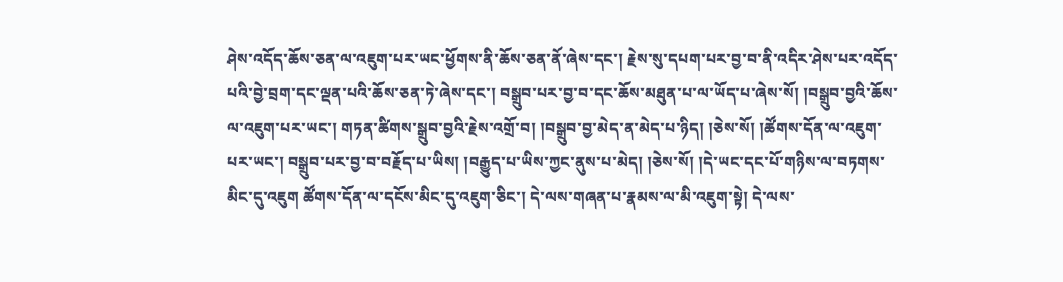ཤེས་འདོད་ཆོས་ཅན་ལ་འཇུག་པར་ཡང་ཕྱོགས་ནི་ཆོས་ཅན་ནོ་ཞེས་དང་། རྗེས་སུ་དཔག་པར་བྱ་བ་ནི་འདིར་ཤེས་པར་འདོད་པའི་བྱེ་བྲག་དང་ལྡན་པའི་ཆོས་ཅན་ཏེ་ཞེས་དང་། བསྒྲུབ་པར་བྱ་བ་དང་ཆོས་མཐུན་པ་ལ་ཡོད་པ་ཞེས་སོ། །བསྒྲུབ་བྱའི་ཆོས་ལ་འཇུག་པར་ཡང་། གཏན་ཚིགས་སྒྲུབ་བྱའི་རྗེས་འགྲོ་བ། །བསྒྲུབ་བྱ་མེད་ན་མེད་པ་ཉིད། །ཅེས་སོ། །ཚོགས་དོན་ལ་འཇུག་པར་ཡང་། བསྒྲུབ་པར་བྱ་བ་བརྗོད་པ་ཡིས། །བརྒྱུད་པ་ཡིས་ཀྱང་ནུས་པ་མེད། །ཅེས་སོ། །དེ་ཡང་དང་པོ་གཉིས་ལ་བཏགས་མིང་དུ་འཇུག ཚོགས་དོན་ལ་དངོས་མིང་དུ་འཇུག་ཅིང་། དེ་ལས་གཞན་པ་རྣམས་ལ་མི་འཇུག་སྟེ། དེ་ལས་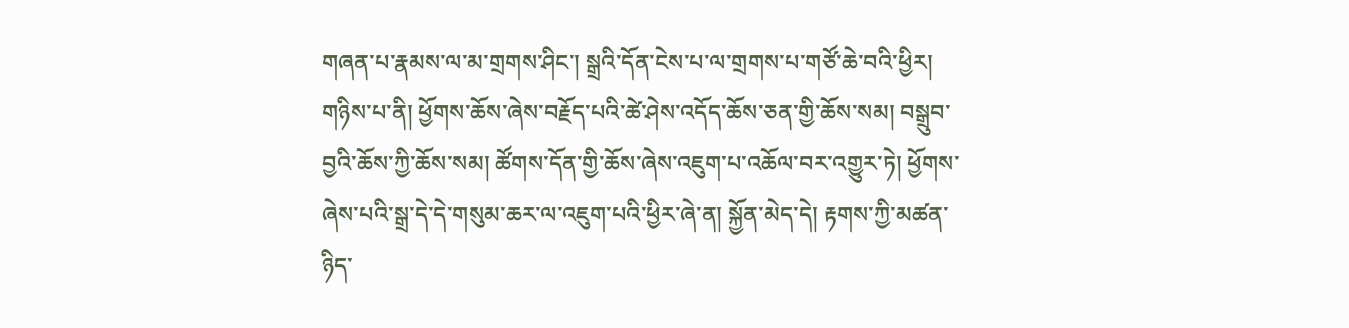གཞན་པ་རྣམས་ལ་མ་གྲགས་ཤིང་། སྒྲའི་དོན་ངེས་པ་ལ་གྲགས་པ་གཙོ་ཆེ་བའི་ཕྱིར། གཉིས་པ་ནི། ཕྱོགས་ཆོས་ཞེས་བརྗོད་པའི་ཚེ་ཤེས་འདོད་ཆོས་ཅན་གྱི་ཆོས་སམ། བསྒྲུབ་བྱའི་ཆོས་ཀྱི་ཆོས་སམ། ཚོགས་དོན་གྱི་ཆོས་ཞེས་འཇུག་པ་འཆོལ་བར་འགྱུར་ཏེ། ཕྱོགས་ཞེས་པའི་སྒྲ་དེ་དེ་གསུམ་ཆར་ལ་འཇུག་པའི་ཕྱིར་ཞེ་ན། སྐྱོན་མེད་དེ། རྟགས་ཀྱི་མཚན་ཉིད་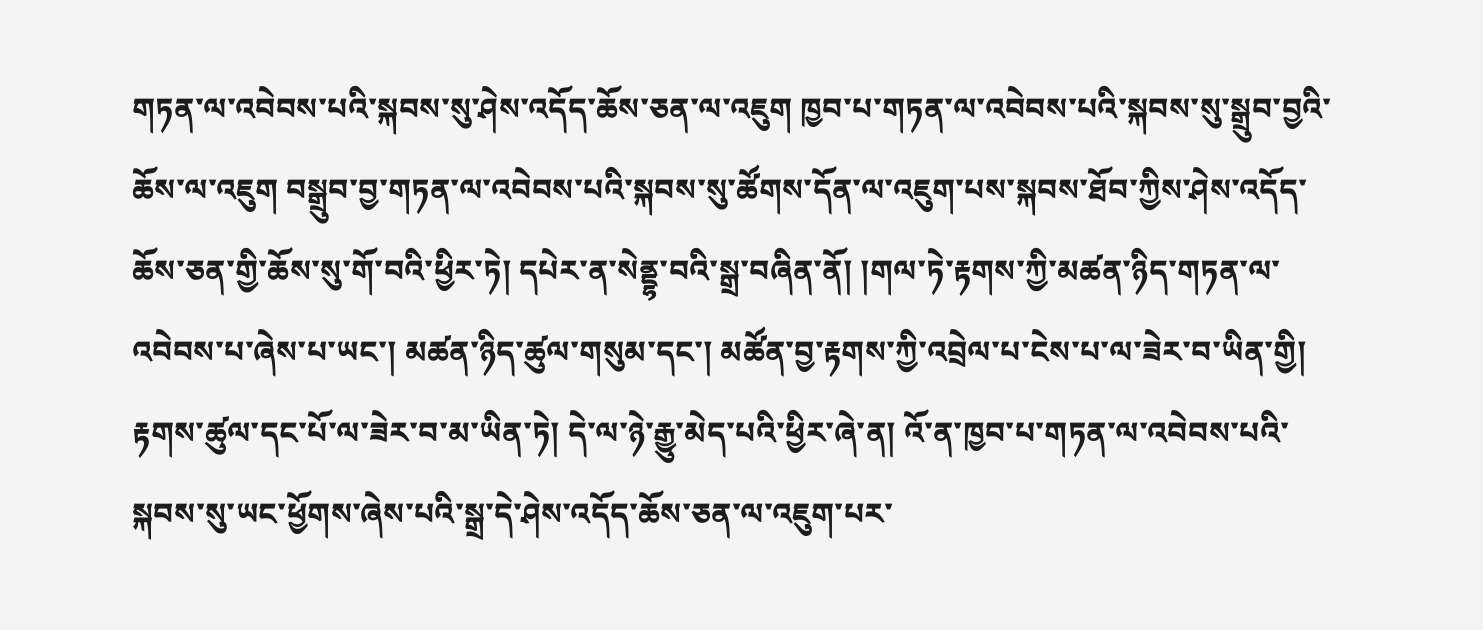གཏན་ལ་འབེབས་པའི་སྐབས་སུ་ཤེས་འདོད་ཆོས་ཅན་ལ་འཇུག ཁྱབ་པ་གཏན་ལ་འབེབས་པའི་སྐབས་སུ་སྒྲུབ་བྱའི་ཆོས་ལ་འཇུག བསྒྲུབ་བྱ་གཏན་ལ་འབེབས་པའི་སྐབས་སུ་ཚོགས་དོན་ལ་འཇུག་པས་སྐབས་ཐོབ་ཀྱིས་ཤེས་འདོད་ཆོས་ཅན་གྱི་ཆོས་སུ་གོ་བའི་ཕྱིར་ཏེ། དཔེར་ན་སེནྡྷ་བའི་སྒྲ་བཞིན་ནོ། །གལ་ཏེ་རྟགས་ཀྱི་མཚན་ཉིད་གཏན་ལ་འབེབས་པ་ཞེས་པ་ཡང་། མཚན་ཉིད་ཚུལ་གསུམ་དང་། མཚོན་བྱ་རྟགས་ཀྱི་འབྲེལ་པ་ངེས་པ་ལ་ཟེར་བ་ཡིན་གྱི། རྟགས་ཚུལ་དང་པོ་ལ་ཟེར་བ་མ་ཡིན་ཏེ། དེ་ལ་ཉེ་རྒྱུ་མེད་པའི་ཕྱིར་ཞེ་ན། འོ་ན་ཁྱབ་པ་གཏན་ལ་འབེབས་པའི་སྐབས་སུ་ཡང་ཕྱོགས་ཞེས་པའི་སྒྲ་དེ་ཤེས་འདོད་ཆོས་ཅན་ལ་འཇུག་པར་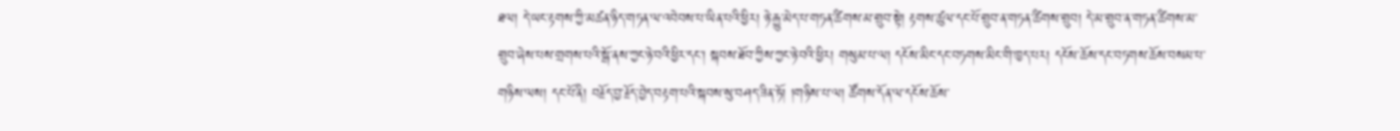ཐལ། དེ་ཡང་རྟགས་ཀྱི་མཚན་ཉིད་གཏན་ལ་འབེབས་པ་ཡིན་པའི་ཕྱིར། ཉེ་རྒྱུ་མེད་པ་གཏན་ཚིགས་མ་གྲུབ་སྟེ། རྟགས་ཚུལ་དང་པོ་གྲུབ་ན་གཏན་ཚིགས་གྲུབ། དེ་མ་གྲུབ་ན་གཏན་ཚིགས་མ་གྲུབ་ཞེས་པས་གྲགས་པའི་སྒོ་ནས་ཀྱང་ཉེ་བའི་ཕྱིར་དང་། སྐབས་ཐོབ་ཀྱིས་ཀྱང་ཉེ་བའི་ཕྱིར། གསུམ་པ་ལ། དངོས་མིང་དང་བཏགས་མིང་གི་ཁྱད་པར། དངོས་ཆོས་དང་བཏགས་ཆོས་བསམ་པ་གཉིས་ལས། དང་པོ་ནི། བརྗོད་བྱ་རྗོད་བྱེད་བརྟག་པའི་སྐབས་སུ་བཤད་ཟིན་ཏོ། །གཉིས་པ་ལ། ཚོགས་དོན་ལ་དངོས་ཆོས་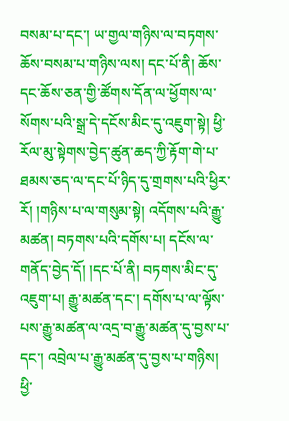བསམ་པ་དང་། ཡ་གྱལ་གཉིས་ལ་བཏགས་ཆོས་བསམ་པ་གཉིས་ལས། དང་པོ་ནི། ཆོས་དང་ཆོས་ཅན་གྱི་ཚོགས་དོན་ལ་ཕྱོགས་ལ་སོགས་པའི་སྒྲ་དེ་དངོས་མིང་དུ་འཇུག་སྟེ། ཕྱི་རོལ་མུ་སྟེགས་བྱེད་ཚུན་ཆད་ཀྱི་རྟོག་གེ་པ་ཐམས་ཅད་ལ་དང་པོ་ཉིད་དུ་གྲགས་པའི་ཕྱིར་རོ། །གཉིས་པ་ལ་གསུམ་སྟེ། འདོགས་པའི་རྒྱུ་མཚན། བཏགས་པའི་དགོས་པ། དངོས་ལ་གནོད་བྱེད་དོ། །དང་པོ་ནི། བཏགས་མིང་དུ་འཇུག་པ། རྒྱུ་མཚན་དང་། དགོས་པ་ལ་ལྟོས་པས་རྒྱུ་མཚན་ལ་འདྲ་བ་རྒྱུ་མཚན་དུ་བྱས་པ་དང་། འབྲེལ་པ་རྒྱུ་མཚན་དུ་བྱས་པ་གཉིས། ཕྱི་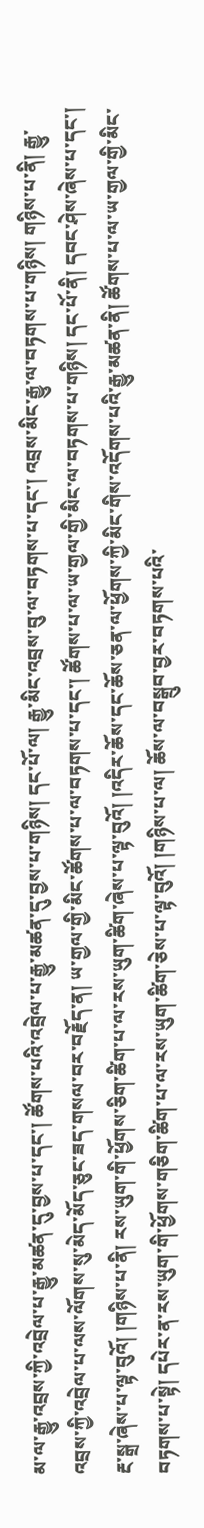མ་ལ་རྒྱུ་འབྲས་ཀྱི་འབྲེལ་པ་རྒྱུ་མཚན་དུ་བྱས་པ་དང་། ཚོགས་པའི་འབྲེལ་པ་རྒྱུ་མཚན་དུ་བྱས་པ་གཉིས། དང་པོ་ལ། རྒྱུ་མིང་འབྲས་བུ་ལ་བཏགས་པ་དང་། འབྲས་མིང་རྒྱུ་ལ་བཏགས་པ་གཉིས། གཉིས་པ་ནི། རྒྱུ་འབྲས་ཀྱི་འབྲེལ་པ་ལས་ལོགས་སུ་མེད་མོད་ཅུང་ཟད་གསལ་བར་བརྗོད་ན། ཡ་གྱལ་གྱི་མིང་ཚོགས་པ་ལ་བཏགས་པ་དང་། ཚོགས་པ་ལ་ཡ་གྱལ་གྱི་མིང་ལ་བཏགས་པ་གཉིས། དང་པོ་ནི། དབང་ཤེས་ཞེས་པ་དང་། རྔ་སྒྲ་ཞེས་པ་ལྟ་བུའོ། །གཉིས་པ་ནི། རས་ཡུག་གི་ཕྱོགས་ཅིག་ཚིག་པ་ལ་རས་ཡུག་ཚིག་ཞེས་པ་ལྟ་བུའོ། །འདིར་ཆོས་དང་ཆོས་ཅན་ལ་ཕྱོགས་ཀྱི་མིང་གིས་འདོགས་པའི་རྒྱུ་མཚན་ནི། ཚོགས་པ་ལ་ཡ་གྱལ་གྱི་མིང་བཏགས་པ་སྟེ། དཔེར་ན་རས་ཡུག་གི་ཕྱོགས་གཅིག་ཚིག་པ་ལ་རས་ཡུག་ཚིག་ཅེས་པ་ལྟ་བུའོ། །གཉིས་པ་ལ། ཆོས་ལ་བསྒྲུབ་བྱར་བཏགས་པའི་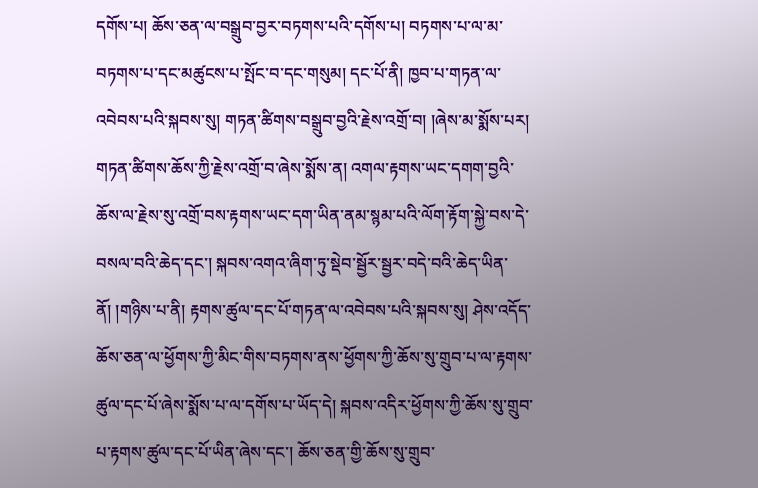དགོས་པ། ཆོས་ཅན་ལ་བསྒྲུབ་བྱར་བཏགས་པའི་དགོས་པ། བཏགས་པ་ལ་མ་བཏགས་པ་དང་མཚུངས་པ་སྤོང་བ་དང་གསུམ། དང་པོ་ནི། ཁྱབ་པ་གཏན་ལ་འབེབས་པའི་སྐབས་སུ། གཏན་ཚིགས་བསྒྲུབ་བྱའི་རྗེས་འགྲོ་བ། །ཞེས་མ་སྨོས་པར། གཏན་ཚིགས་ཆོས་ཀྱི་རྗེས་འགྲོ་བ་ཞེས་སྨོས་ན། འགལ་རྟགས་ཡང་དགག་བྱའི་ཆོས་ལ་རྗེས་སུ་འགྲོ་བས་རྟགས་ཡང་དག་ཡིན་ནམ་སྙམ་པའི་ལོག་རྟོག་སྐྱེ་བས་དེ་བསལ་བའི་ཆེད་དང་། སྐབས་འགའ་ཞིག་ཏུ་སྡེབ་སྦྱོར་སྦྱར་བདེ་བའི་ཆེད་ཡིན་ནོ། །གཉིས་པ་ནི། རྟགས་ཚུལ་དང་པོ་གཏན་ལ་འབེབས་པའི་སྐབས་སུ། ཤེས་འདོད་ཆོས་ཅན་ལ་ཕྱོགས་ཀྱི་མིང་གིས་བཏགས་ནས་ཕྱོགས་ཀྱི་ཆོས་སུ་གྲུབ་པ་ལ་རྟགས་ཚུལ་དང་པོ་ཞེས་སྨོས་པ་ལ་དགོས་པ་ཡོད་དེ། སྐབས་འདིར་ཕྱོགས་ཀྱི་ཆོས་སུ་གྲུབ་པ་རྟགས་ཚུལ་དང་པོ་ཡིན་ཞེས་དང་། ཆོས་ཅན་གྱི་ཆོས་སུ་གྲུབ་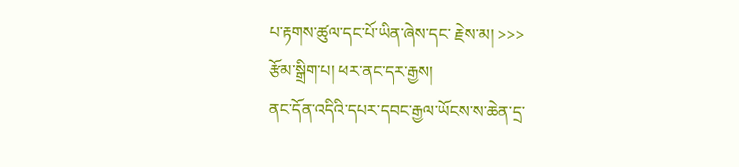པ་རྟགས་ཚུལ་དང་པོ་ཡིན་ཞེས་དང་ རྗེས་མ། >>>
རྩོམ་སྒྲིག་པ། ཕར་ནང་དར་རྒྱས།
ནང་དོན་འདིའི་དཔར་དབང་རྒྱལ་ཡོངས་ས་ཆེན་དྲ་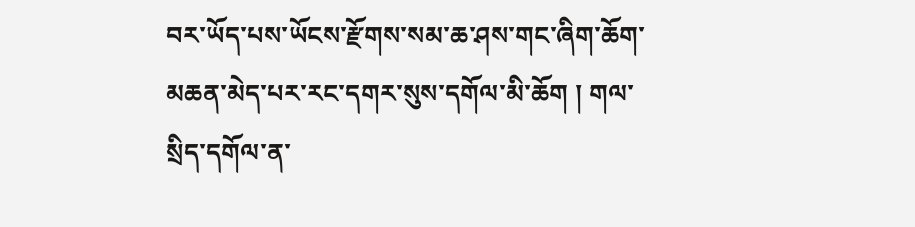བར་ཡོད་པས་ཡོངས་རྫོགས་སམ་ཆ་ཤས་གང་ཞིག་ཆོག་མཆན་མེད་པར་རང་དགར་སུས་དགོལ་མི་ཆོག ། གལ་སྲིད་དགོལ་ན་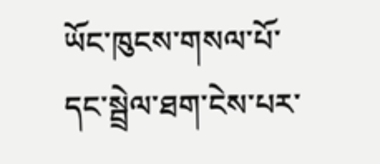ཡོང་ཁུངས་གསལ་པོ་དང་སྦྲེལ་ཐག་ངེས་པར་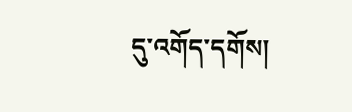དུ་འགོད་དགོས།